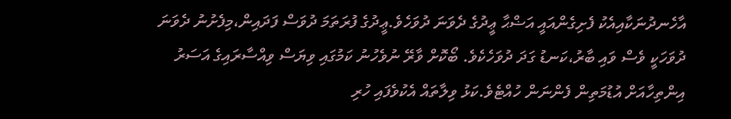އާހެނދުނަކާއިއެކު ފެށިގެންއައީ އަޟްޙާ ޢީދުގެ ދެވަނަ ދުވަހެވެ.ޢީދުގެ ފުރަތަމަ ދުވަސް ފަދައިން،މިފެށުނު ދެވަނަ ދުވަހަކީ ވެސް ވައި ބާރު،ކަނޑު ގަދަ ދުވަހެކެވެ. ބޯކޮށް ވާރޭ ނުވެހުނު ކަމުގައި ވިޔަސް ވިއްސާރައިގެ އަސަރު އިންތިހާއަށް އުޑުމަތިން ފެންނަން ހުއްޓެވެ.ކަޅު ވިލާތައް އެކުވެފައި ހުރި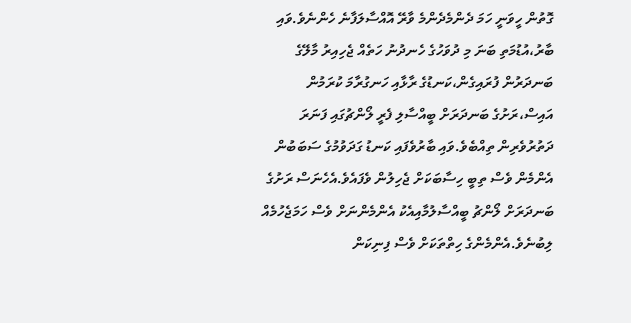ގޮތުން ހީވަނީ ހަމަ ދެންމެދެންމެ ވާރޭ އޮއްސާލަފާނެ ހެންނެވެ.ވައި ބާރު،އުޑުމަތި ބަނަ މި ދުވަހުގެ ހެނދުނު ހަތެއް ޖެހިއިރު މާލޭގެ ބަނދަރުން ފުރައިގެން،ކަނޑުގެ ރާޅާއި ހަނގުރާމަ ކުރަމުން އައިސް،ރަށުގެ ބަނދަރަށް ބީއްސާލި ފެރީ ލޯންޗުގައި ފަނަރަ ދަތުރުވެރިން ތިއްބެވެ.ވައި ބާރުވެފައި ކަނޑު ގަދަވުމުގެ ސަބަބުން އެންމެން ވެސް ތިބީ ހިސާބަކަށް ޖެހިލުން ވެފައެވެ.އެހެނަސް ރަށުގެ ބަނދަރަށް ލޯންޗު ބީއްސާލުމާއިއެކު އެންމެންނަށް ވެސް ހަމަޖެހުމެއް ލިބުނެވެ.އެންމެންގެ ހިތްތަކަށް ވެސް ފިނިކަން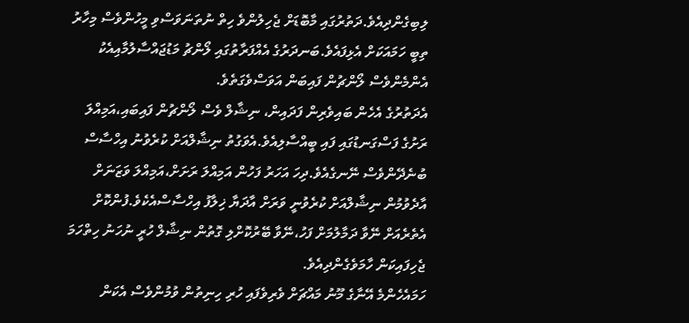ލިބިގެންދިއެވެ.ދަތުރުގައި މާބޮޑަށް ޖެހިލުންވެ ހިތް ނުތަނަވަސްވި މީހުންވެސް މިހާރު ތިބީ ހަމައަކަށް އެޅިފައެވެ.ބަނދަރުގެ އެއްފަރާތުގައި ލޯންޗު މަޑުޖައްސާލުމާއިއެކު އެންމެންވެސް ލޯންޗުން ފައިބަން އަވަސްވެގަތެވެ.
އެދަތުރުގެ އެހެން ބައިވެރިން ފަދައިން، ނިޝާލް ވެސް ލޯންޗުން ފައިބައި،އަމިއްލަ ރަށުގެ ފަސްގަނޑުގައި ފައި ބީއްސާލިއެވެ.އެވަގުތު ނިޝާލްއަށް ކުރެވުނު އިހްސާސް ބުނެދޭންވެސް ނޭނގެއެވެ.ދިހަ އަހަރު ފަހުން އަމިއްލަ ރަށަށް،އަމިއްލަ ވަޒަނަށް އާދެވުމުން ނިޝާލްއަށް ކުރެވުނީ ވަރަށް އާދަޔާ ޚިލާފު އިހްސާސްއެކެވެ.ފުންކޮށް އެތެރެއަށް ނޭވާ ދަމާލުމަށް ފަހު،ނޭވާ ބޭރުކޮށްލި ގޮތުން ނިޝާލް ހުރީ ނުހަނު ހިތްހަމަ ޖެހިފައިކަން ހާމަވެގެންދިއެވެ.
ހަމައެހެންމެ އޭނާގެ މޫނު މައްޗަށް ވެރިވެފައި ހުރި ހިނިތުން ވުމުންވެސް އެކަން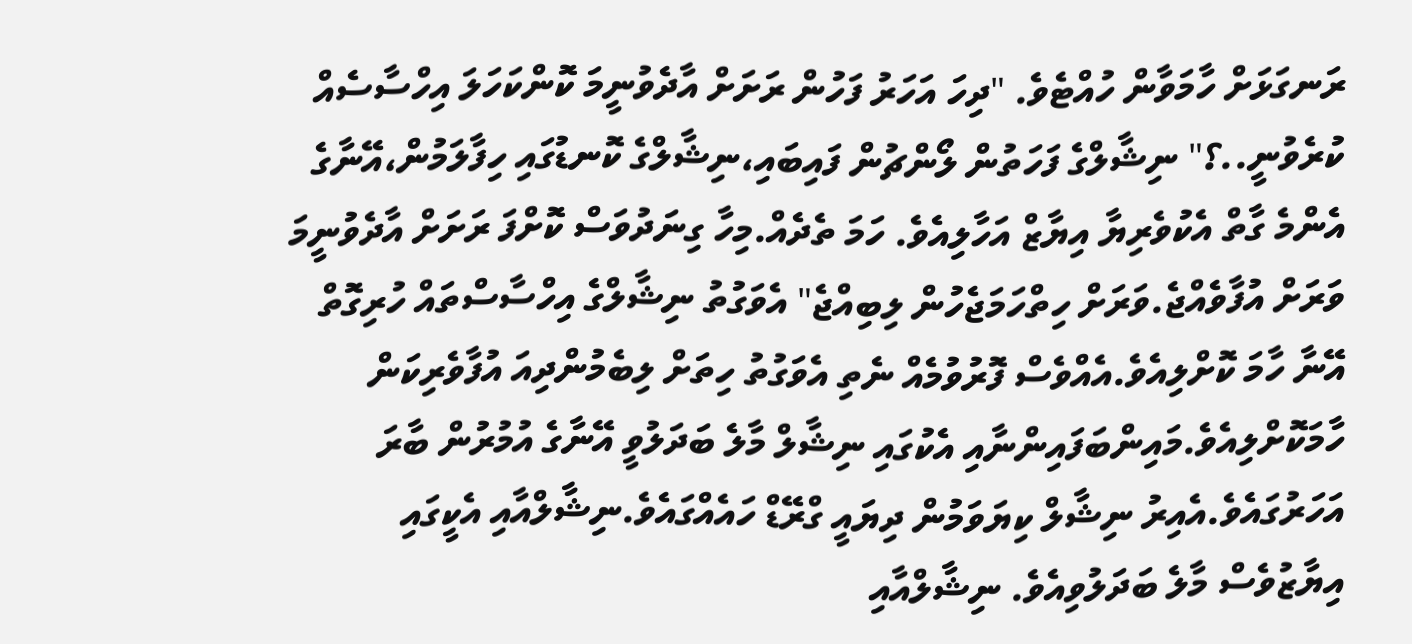ރަނގަޅަށް ހާމަވާން ހުއްޓެވެ. "ދިހަ އަހަރު ފަހުން ރަށަށް އާދެވުނީމަ ކޮންކަހަލަ އިހްސާސެއް ކުރެވުނީ..؟" ނިޝާލްގެ ފަހަތުން ލޯންޗުން ފައިބައި،ނިޝާލްގެ ކޮނޑުގައި ހިފާލަމުން،އޭނާގެ އެންމެ ގާތް އެކުވެރިޔާ އިޔާޒް އަހާލިއެވެ. ހަމަ ތެދެއް.މިހާ ގިނަދުވަސް ކޮށްފަ ރަށަށް އާދެވުނީމަ ވަރަށް އުފާވެއްޖެ.ވަރަށް ހިތްހަމަޖެހުން ލިބިއްޖެ" އެވަގުތު ނިޝާލްގެ އިހްސާސްތައް ހުރިގޮތް އޭނާ ހާމަ ކޮށްލިއެވެ.އެއްވެސް ފޮރުވުމެއް ނެތި އެވަގުތު ހިތަށް ލިބެމުންދިއަ އުފާވެރިކަން ހާމަކޮށްލިއެވެ.މައިންބަފައިންނާއި އެކުގައި ނިޝާލް މާލެ ބަދަލުވީ އޭނާގެ އުމުރުން ބާރަ އަހަރުގައެވެ.އެއިރު ނިޝާލް ކިޔަވަމުން ދިޔައީ ގްރޭޑް ހައެއްގައެވެ.ނިޝާލްއާއި އެކީގައި އިޔާޒުވެސް މާލެ ބަދަލުވިއެވެ. ނިޝާލްއާއި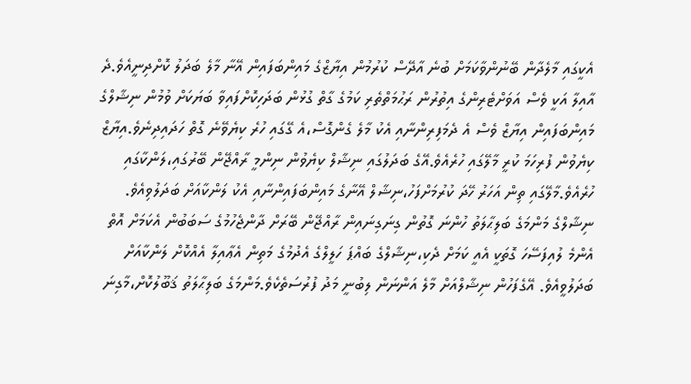އެކީގައި މާލެދާން ބޭނުންވާކަމަށް ބުނެ އާދޭސް ކުރުމުން އިޔާޒްގެ މައިންބަފައިން އޭނާ މާލެ ބަދަލު ކޮށްދިނީއެވެ.ދެ އާއިލާ އަކީ ވެސް އަވަށްޓެރިންގެ އިތުރުން ރަޙުމަތްތެރި ކަމުގެ ގާތް ގުޅުން ބަދަހިކޮށްފައިވާ ބަޔަކަށް ވުމުން ނިޝާލްގެ މައިންބަފައިން އިޔާޒް ވެސް އެ ދެމަފިރިންނާއި އެކު މާލެ ގެންގޮސް،އެ ގޭގައި ހުރެ ކިޔެވޭނެ ގޮތް ހަދައިދިނެވެ.އިޔާޒް ކިޔެވުން ފުރިހަމަ ކުރީ މާލޭގައި ހުރެއެވެ.އޭގެ ބަދަލުގައި ނިޝާލް ކިޔެވުން ނިންމީ ރާއްޖޭން ބޭރުގައި،ލަންކާގައި ހުރެއެވެ.މާލޭގައި ތިން އަހަރު ހޭދަ ކުރުމަށްފަހު،ނިޝާލް އޭނާގެ މައިންބަފައިންނާއި އެކު ލަންކާއަށް ބަދަލުވިއެވެ.
ނިޝާލްގެ މަންމަގެ ބަލިޙާލަތު ހުންނަ ގޮތުން ގިނަގިނައިން ރާއްޖޭން ބޭރަށް ދާންޖެހުމުގެ ސަބަބުން އެކަމަށް އޮތް އެންމެ ލުއިފަސޭހަ ގޮތަކީ އެއީ ކަމަށް ދެކި،ނިޝާލްގެ ބައްޕަ ހަލީލްގެ އެދުމުގެ މަތިން އެޢާއިލާ އެއްކޮށް ލަންކާއަށް ބަދަލުވީއެވެ. އޭގެފަހުން ނިޝާލްއަށް މާލެ އަންނަން ލިބުނީ މަދު ފުރުސަތެކެވެ.މަންމަގެ ބަލިޙާލަތު ޤަބޫލުކޮށް،މާގިނަ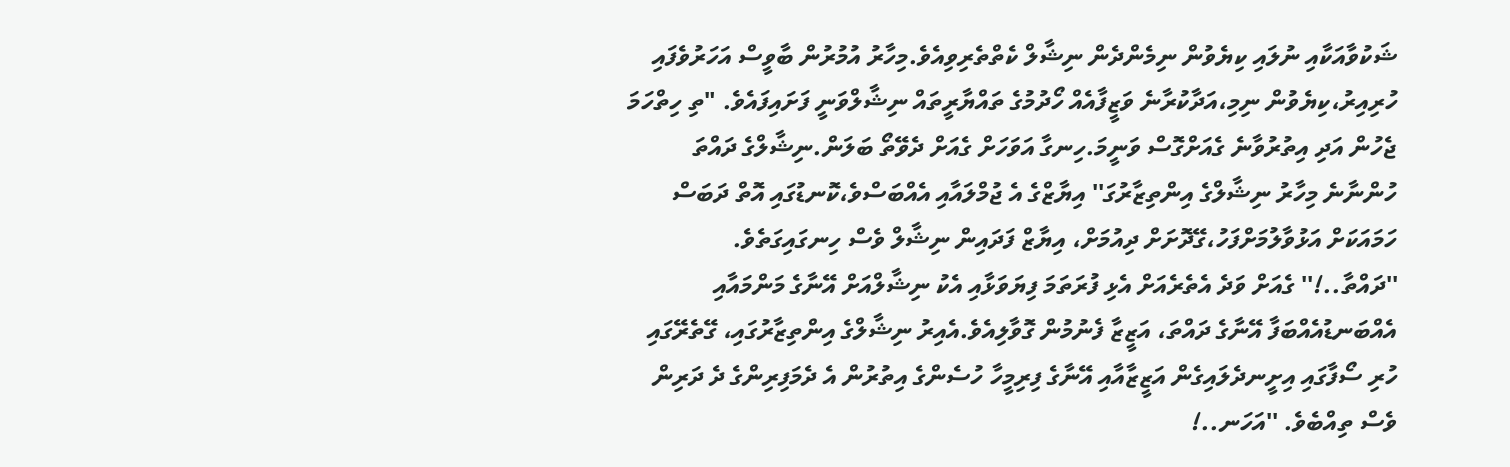ޝަކުވާއަކާއި ނުލައި ކިޔެވުން ނިމެންދެން ނިޝާލް ކެތްތެރިވިއެވެ.މިހާރު އުމުރުން ބާވީސް އަހަރުވެފައި ހުރިއިރު،ކިޔެވުން ނިމި،އަދާކުރާނެ ވަޒީފާއެއް ހޯދުމުގެ ތައްޔާރީތައް ނިޝާލްވަނީ ފަށައިފައެވެ. "ތި ހިތްހަމަ ޖެހުން އަދި އިތުރުވާނެ ގެއަށްގޮސް ވަނީމަ.ހިނގާ އަވަހަށް ގެއަށް ދެވޭތޯ ބަލަން.ނިޝާލްގެ ދައްތަ ހުންނާނެ މިހާރު ނިޝާލްގެ އިންތިޒާރުގަ'' އިޔާޒްގެ އެ ޖުމްލައާއި އެއްބަސްވެ،ކޮނޑުގައި އޮތް ދަބަސް ހަމައަކަށް އަޅުވާލުމަށްފަހު،ގޭދޮށަށް ދިއުމަށް، އިޔާޒް ފަދައިން ނިޝާލް ވެސް ހިނގައިގަތެވެ.
''ދައްތާ..!'' ގެއަށް ވަދެ އެތެރެއަށް އެޅި ފުރަތަމަ ފިޔަވަޅާއި އެކު ނިޝާލްއަށް އޭނާގެ މަންމައާއި އެއްބަނޑުއެއްބަފާ އޭނާގެ ދައްތަ، އަޒީޒާ ފެނުމުން ގޮވާލިއެވެ.އެއިރު ނިޝާލްގެ އިންތިޒާރުގައި، ގޭތެރޭގައި ހުރި ސޯފާގައި އިށީނދެލައިގެން އަޒީޒާއާއި އޭނާގެ ފިރިމީހާ ހުސެންގެ އިތުރުން އެ ދެމަފިރިންގެ ދެ ދަރިން ވެސް ތިއްބެވެ. ''އަހަނ..!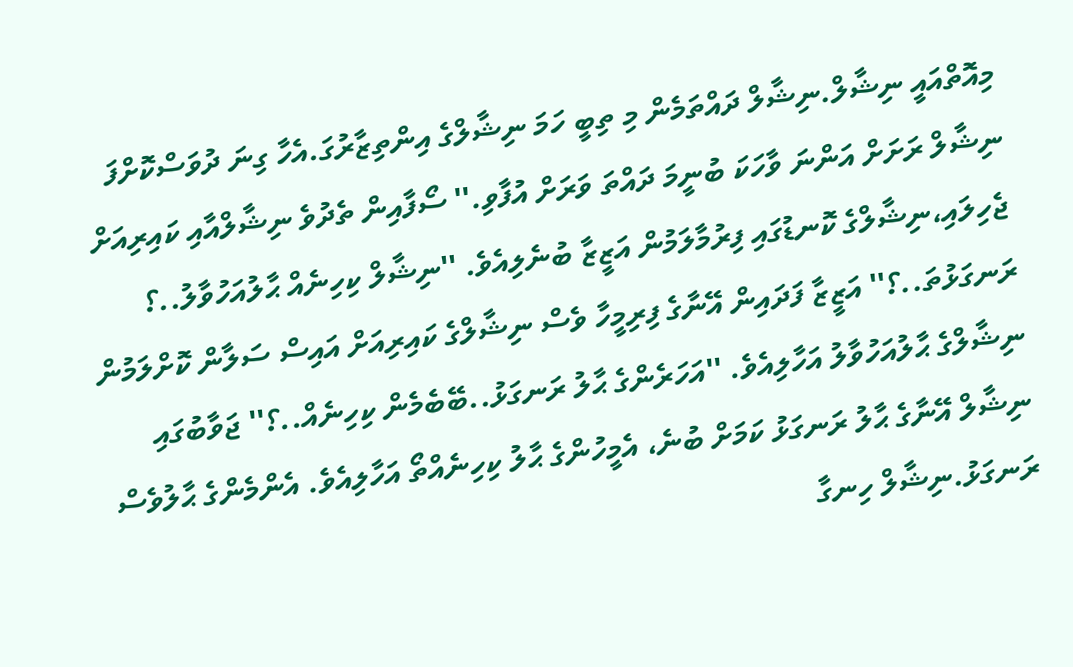މިއޮތްއައީ ނިޝާލް.ނިޝާލް ދައްތަމެން މި ތިބީ ހަމަ ނިޝާލްގެ އިންތިޒާރުގަ.އެހާ ގިނަ ދުވަސްކޮށްފަ ނިޝާލް ރަށަށް އަންނަ ވާހަކަ ބުނީމަ ދައްތަ ވަރަށް އުފާވި.'' ސޯފާއިން ތެދުވެ ނިޝާލްއާއި ކައިރިއަށް ޖެހިލައި،ނިޝާލްގެ ކޮނޑުގައި ފިރުމާލަމުން އަޒީޒާ ބުނެލިއެވެ. ''ނިޝާލް ކިހިނެއް ޙާލުއަހުވާލު..؟ ރަނގަޅުތަ..؟'' އަޒީޒާ ފަދައިން އޭނާގެ ފިރިމީހާ ވެސް ނިޝާލްގެ ކައިރިއަށް އައިސް ސަލާން ކޮށްލަމުން ނިޝާލްގެ ޙާލުއަހުވާލު އަހާލިއެވެ. ''އަހަރެންގެ ޙާލު ރަނގަޅު..ބޭބެމެން ކިހިނެއް..؟'' ޖަވާބުގައި ނިޝާލް އޭނާގެ ޙާލު ރަނގަޅު ކަމަށް ބުނެ، އެމީހުންގެ ޙާލު ކިހިނެއްތޯ އަހާލިއެވެ. އެންމެންގެ ޙާލުވެސް ރަނގަޅު.ނިޝާލް ހިނގާ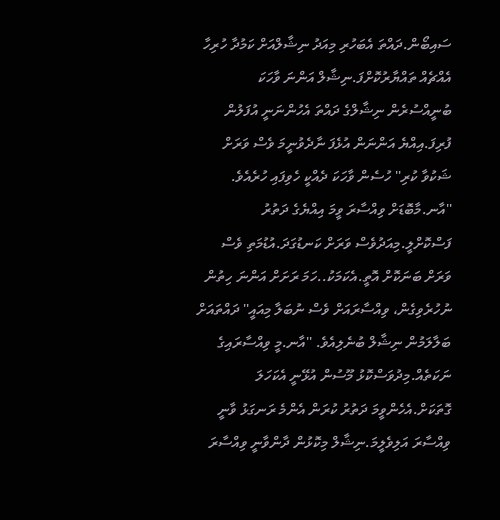ސައިބޯން.ދައްތަ އެބަހުރި މިއަދު ނިޝާލްއަށް ކަމުދާ ހުރިހާ އެއްޗެއް ތައްޔާރުކޮށްފަ.ނިޝާލް އަންނަ ވާހަކަ ބުނީއްސުރެން ނިޝާލްގެ ދައްތަ އެހުންނަނީ އުފަލުން ފުރިފަ.އިއްޔެ އަންނަން އުޅެފަ ނާދެވުނީމަ ވެސް ވަރަށް ޝަކުވާ ކުރި'' ހުސެން ވާހަކަ ދެއްކީ ހެވިފައި ހުރެއެވެ. ''އާނ.މާބޮޑަށް ވިއްސާރަ ވީމަ އިއްޔެގެ ދަތުރު ފަސްކޮށްލީ.މިއަދުވެސް ވަރަށް ކަނޑުގަދަ.އުޑުމަތި ވެސް ވަރަށް ބަނަކޮށް އޮތީ.އެކަމަކު..ހަމަ ރަށަށް އަންނަ ހިތުން ނުހުރެވިގެން، ވިއްސާރައަށް ވެސް ނުބަލާ މިއައީ'' ދައްތައަށް ބަލާލަމުން ނިޝާލް ބުނެލިއެވެ. ''އާނ.މީ ވިއްސާރައިގެ ނަކަތެއް.މިދުވަސްކޮޅު މޫސުން އުޅޭނީ އެކަހަލަ ގޮތަކަށް.އެހެންވީމަ ދަތުރު ކުރަން އެންމެ ރަނގަޅު ވާނީ ވިއްސާރަ އަލިވެލީމަ.ނިޝާލް މިކޮޅުން ދާންވާނީ ވިއްސާރަ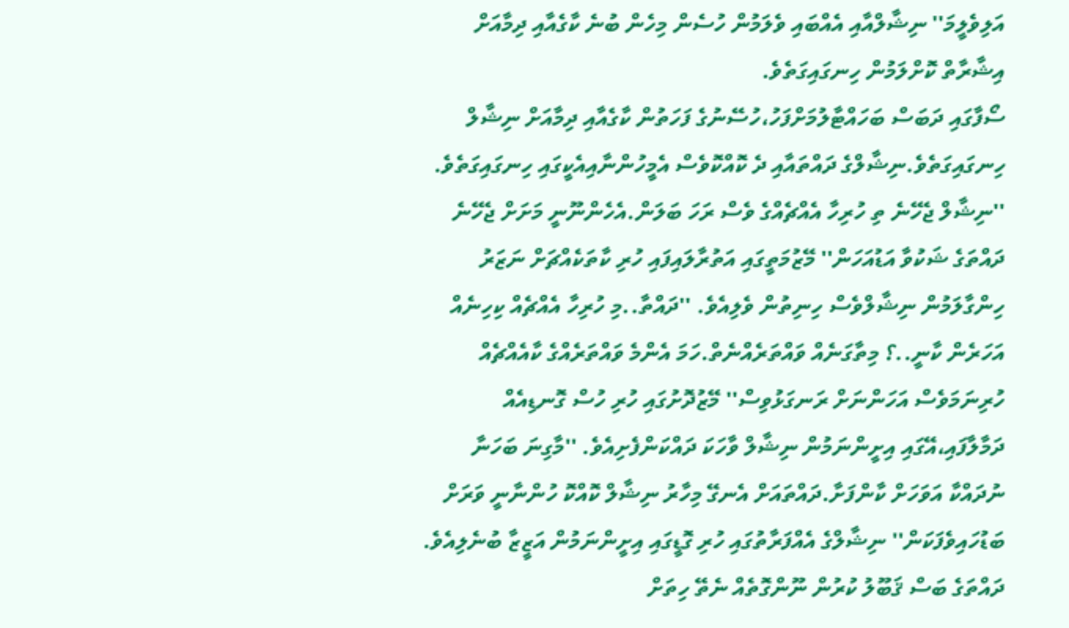އަލިވެލީމަ'' ނިޝާލްއާއި އެއްބައި ވެލަމުން ހުސެން މިހެން ބުނެ ކާގެއާއި ދިމާއަށް އިޝާރާތް ކޮށްލަމުން ހިނގައިގަތެވެ.
ސޯފާގައި ދަބަސް ބަހައްޓާލުމަށްފަހު،ހުސޭނުގެ ފަހަތުން ކާގެއާއި ދިމާއަށް ނިޝާލް ހިނގައިގަތެވެ.ނިޝާލްގެ ދައްތައާއި ދެ ކޮއްކޮވެސް އެމީހުންނާއިއެކީގައި ހިނގައިގަތެވެ. ''ނިޝާލް ޖެހޭނެ ތި ހުރިހާ އެއްޗެއްގެ ވެސް ރަހަ ބަލަން.އެހެންނޫނީ މަށަށް ޖެހޭނެ ދައްތަގެ ޝަކުވާ އަޑުއަހަން'' މޭޒުމަތީގައި އަތުރާލައިފައި ހުރި ކާތަކެއްޗަށް ނަޒަރު ހިންގާލަމުން ނިޝާލްވެސް ހިނިތުން ވެލިއެވެ. ''ދައްތާ..މި ހުރިހާ އެއްޗެއް ކިހިނެއް އަހަރެން ކާނީ..؟ މިތާގަނެއް ވައްތަރެއްނެތް.ހަމަ އެންމެ ވައްތަރެއްގެ ކާއެއްޗެއް ހުރިނަމަވެސް އަހަންނަށް ރަނގަޅުވިސް'' މޭޒުދޮށުގައި ހުރި ހުސް ގޮނޑިއެއް ދަމާލާފައި،އޭގައި އިށީންނަމުން ނިޝާލް ވާހަކަ ދައްކަންފެށިއެވެ. ''މާގިނަ ބަހަނާ ނުދައްކާ އަވަހަށް ކާންފަށާ.ދައްތައަށް އެނގޭ މިހާރު ނިޝާލް ކޮއްކޮ ހުންނާނީ ވަރަށް ބަޑުހައިވެފަކަން'' ނިޝާލްގެ އެއްފަރާތުގައި ހުރި ގޮޑީގައި އިށީންނަމުން އަޒީޒާ ބުނެލިއެވެ. ދައްތަގެ ބަސް ޤަބޫލު ކުރުން ނޫންގޮތެއް ނެތޭ ހިތަށް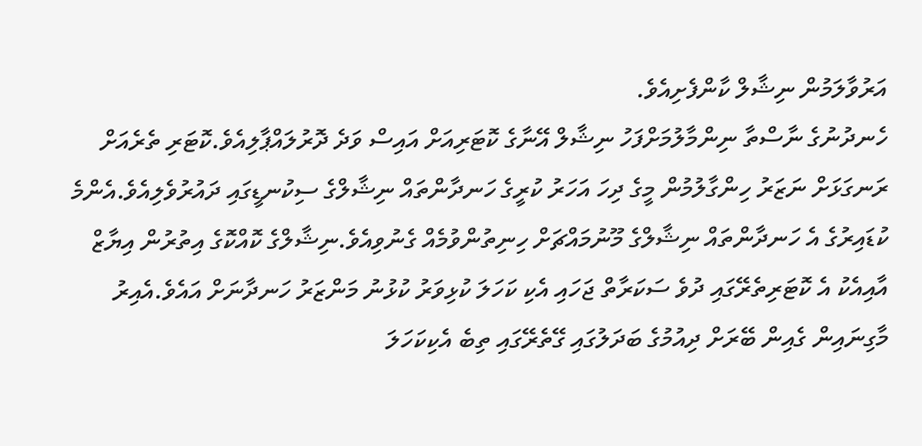އަރުވާލަމުން ނިޝާލް ކާންފެށިއެވެ.
ހެނދުނުގެ ނާސްތާ ނިންމާލުމަށްފަހު ނިޝާލް އޭނާގެ ކޮޓަރިއަށް އައިސް ވަދެ ދޮރުލައްޕާލިއެވެ.ކޮޓަރި ތެރެއަށް ރަނގަޅަށް ނަޒަރު ހިންގާލުމުން މީގެ ދިހަ އަހަރު ކުރީގެ ހަނދާންތައް ނިޝާލްގެ ސިކުނޑީގައި ދައުރުވެލިއެވެ.އެންމެ ކުޑައިރުގެ އެ ހަނދާންތައް ނިޝާލްގެ މޫނުމައްޗަށް ހިނިތުންވުމެއް ގެނުވިއެވެ.ނިޝާލްގެ ކޮއްކޮގެ އިތުރުން އިޔާޒް އާއިއެކު އެ ކޮޓަރިތެރޭގައި ދުވެ ސަކަރާތް ޖަހައި އެކި ކަހަލަ ކުޅިވަރު ކުޅުނު މަންޒަރު ހަނދާނަށް އައެވެ.އެއިރު މާގިނައިން ގެއިން ބޭރަށް ދިއުމުގެ ބަދަލުގައި ގޭތެރޭގައި ތިބެ އެކިކަހަލަ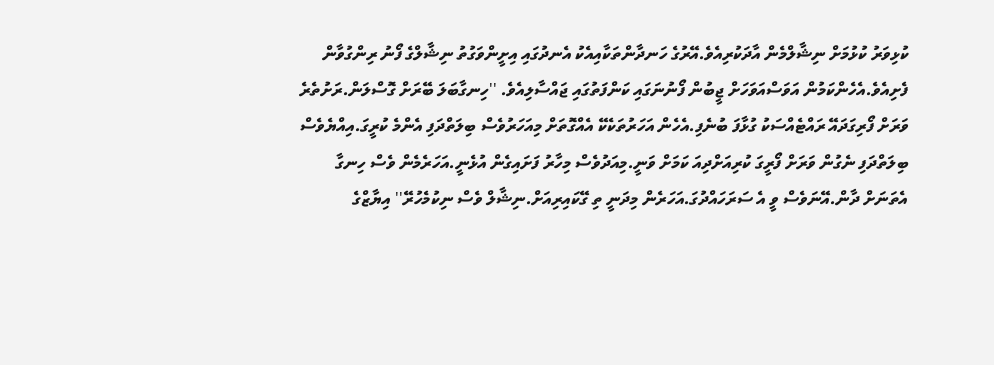ކުޅިވަރު ކުޅުމަށް ނިޝާލްމެން އާދަކުރިއެވެ.އޭރުގެ ހަނދާންތަކާއިއެކު އެނދުގައި އިށީންވަގުތު ނިޝާލްގެ ފޯނު ރިންގުވާން ފެށިއެވެ.އެހެންކަމުން އަވަސްއަވަހަށް ޖީބުން ފޯނުނަގައި ކަންފަތުގައި ޖައްސާލިއެވެ. ''ހިނގާބަލަ ބޭރަށް ގޮސްލަން.ރަށުތެރެ ވަރަށް ފޯރިގަދައޭ ރައްޓެއްސަކު ގުޅާފަ ބުނެފި.އެހެން އަހަރުތަކެކޭ އެއްގޮތަށް މިއަހަރުވެސް ބިލަތްދަފި އެންމެ ކުރީގަ.އިއްޔެވެސް ބިލަތްދަފި ނެގުން ވަރަށް ފޯރީގަ ކުރިއަށްދިއަ ކަމަށް ވަނީ.މިއަދުވެސް މިހާރު ފަށައިގެން އުޅެނީ.އަހަރެމެން ވެސް ހިނގާ އެތަނަށް ދާން.އޭނަވެސް ވީ އެ ސަރަހައްދުގަ.އަހަރެން މިދަނީ ތި ގޭކައިރިއަށް.ނިޝާލް ވެސް ނިކުމެހުރޭ'' އިޔާޒްގެ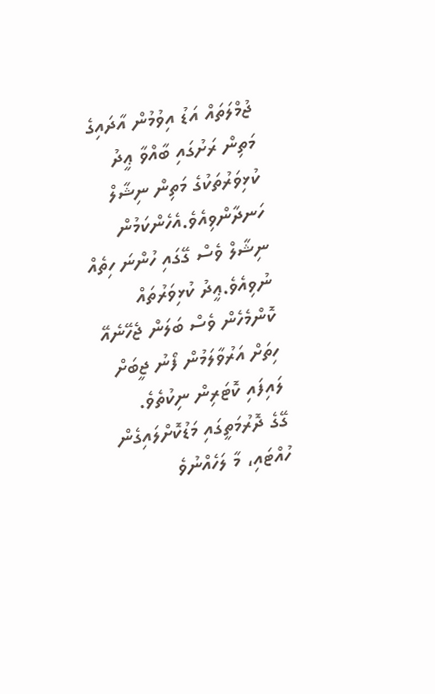ޖުމްލަތައް އަޑު އިވުމުން އާދައިގެ މަތިން ރަށުގައި ބާއްވާ ޢީދު ކުޅިވަރުތަކުގެ މަތިން ނިޝާލް ހަނދާންވިއެވެ.އެހެންކަމުން ނިޝާލް ވެސް ގޭގައި ހުންނަ ހިތެއް ނުވިއެވެ.ޢީދު ކުޅިވަރުތައް ކޮންމެހެން ވެސް ބަލަން ޖެހޭނެއޭ ހިތަށް އަރުވާލަމުން ފޯނު ޖީބަށް ލައިފައި ކޮޓަރިން ނިކުތެވެ.
ގޭގެ ދޮރުމަތީގައި މަޑުކޮށްލައިގެން ހުއްޓައި، މާ ލަހެއްނުވެ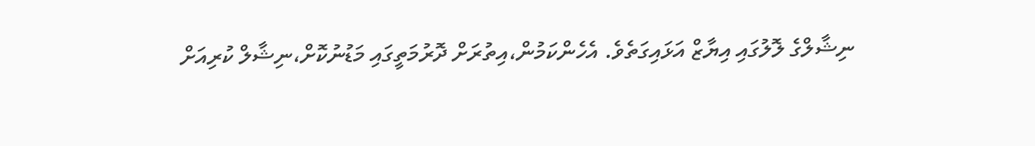ނިޝާލްގެ ލޮލުގައި އިޔާޒް އަޅައިގަތެވެ. އެހެންކަމުން،އިތުރަށް ދޮރުމަތީގައި މަޑުނުކޮށް،ނިޝާލް ކުރިއަށް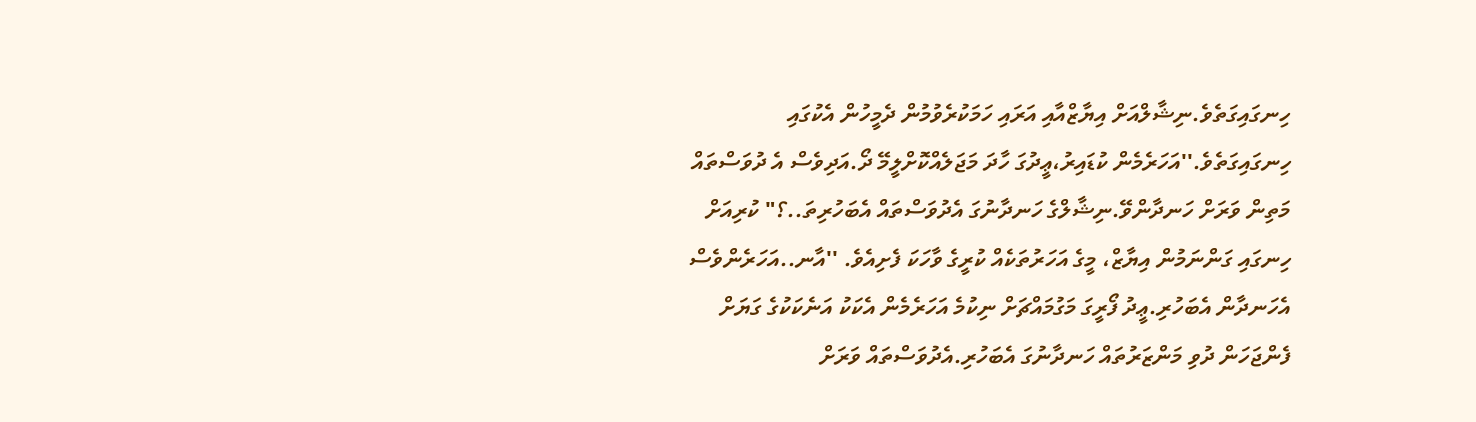ހިނގައިގަތެވެ.ނިޝާލްއަށް އިޔާޒްއާއި އަރައި ހަމަކުރެވުމުން ދެމީހުން އެކުގައި ހިނގައިގަތެވެ.''އަހަރެމެން ކުޑައިރު،ޢީދުގަ ހާދަ މަޖަލެއްކޮށްލީމޭ ދޯ.އަދިވެސް އެ ދުވަސްތައް މަތިން ވަރަށް ހަނދާންވޭ.ނިޝާލްގެ ހަނދާނުގަ އެދުވަސްތައް އެބަހުރިތަ..؟" ކުރިއަށް ހިނގައި ގަންނަމުން އިޔާޒް، މީގެ އަހަރުތަކެއް ކުރީގެ ވާހަކަ ފެށިއެވެ. ''އާނ..އަހަރެންވެސް އެހަނދާން އެބަހުރި.ޢީދު ފޯރީގަ މަގުމައްޗަށް ނިކުމެ އަހަރެމެން އެކަކު އަނެކަކުގެ ގަޔަށް ފެންޖަހަން ދުވި މަންޒަރުތައް ހަނދާނުގަ އެބަހުރި.އެދުވަސްތައް ވަރަށް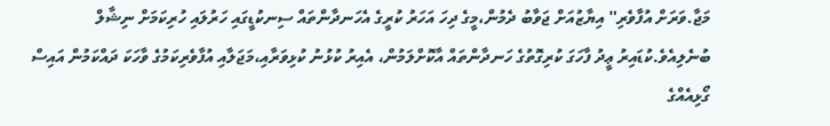މަޖާ.ވަރަށް އުފާވެރި'' އިޔާޒުއަށް ޖަވާބު ދެމުން،މީގެ ދިހަ އަހަރު ކުރީގެ އެހަނދާންތައް ސިނކުޑީގައި ހަރުލައި ހުރިކަމަށް ނިޝާލް ބުނެލިއެވެ.ކުޑައިރު ޢީދު ފާހަގަ ކުރިގޮތުގެ ހަނދާންތައް އާކޮށްލަމުން، އެއިރު ކުޅުނު ކުޅިވަރާއި،މަޖަލާއި އުފާވެރިކަމުގެ ވާހަކަ ދައްކަމުން އައިސް ގޯޅިއެއްގެ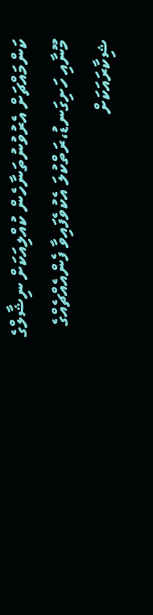ކަންމައްޗަށް އެރުވުނުތަނާހެން ކުއްލިއަކަށް ނިޝާލްގެ މޫނާއި ހަށިގަނޑު،ރަތްކުލަ އެކުވެފައިވާ ފެންއެއްޗެއްގެ ޝިކާރައަކަށް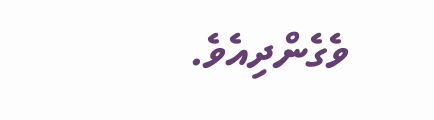ވެގެންދިއެވެ.